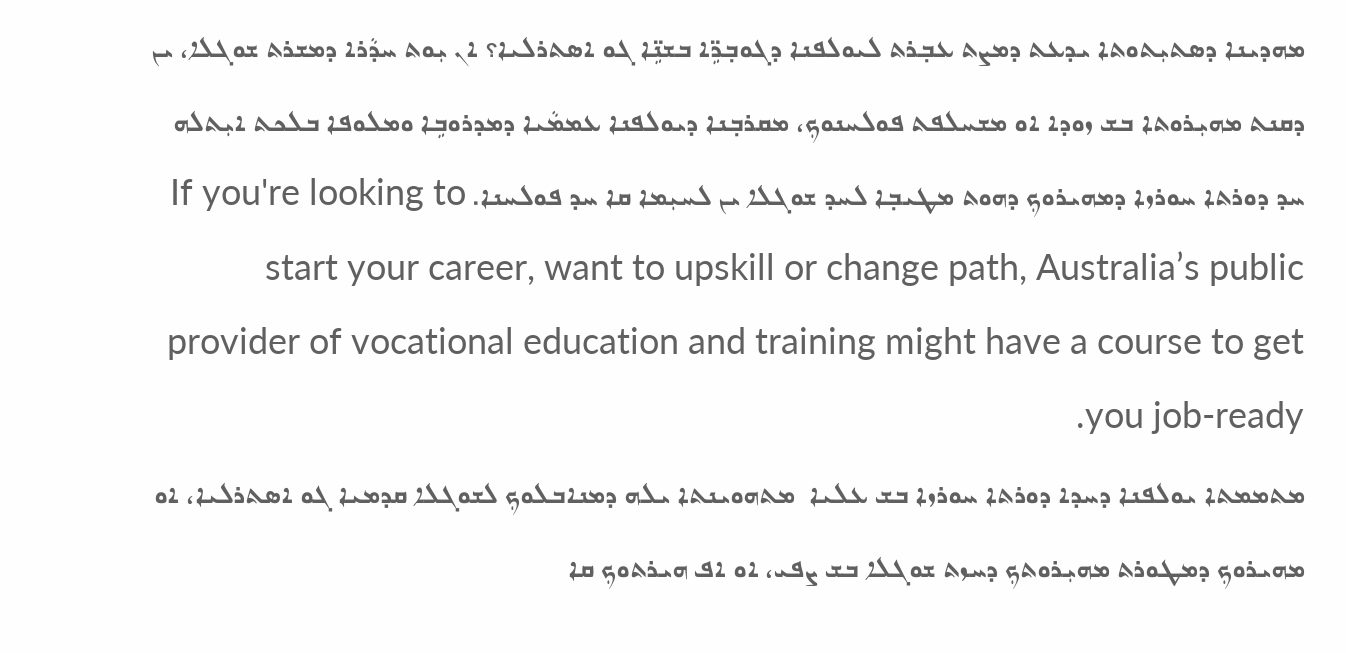ܡܗܕܝܢܐ ܕܣܬܝܼܬܘܬܐ ܝܕܥܬ ܕܡܨܬ ܥܒ݂ܪܬ ܠܝܘܠܦܢܐ ܕܓܘܒ݂ܪܹ̈ܐ ܒܫܢܹ̈ܐ ܓܘ ܐܣܬܪܠܝܐ؟ ܐܢ ܝܼܘܬ ܚܕܵܪܐ ܕܡܫܪܬ ܫܘܓܠܐ، ܝܢ ܕܩܢܬ ܡܗܝܼܪܘܬܐ ܒܫ ܙܘܕܐ ܐܘ ܡܫܚܠܦܬ ܦܘܠܚܢܘܟ݂، ܡܩܪܒ݂ܢܐ ܕܝܘܠܦܢܐ ܥܡܡܵܝܐ ܕܡܕܪܘܒܹܐ ܘܡܠܘܦܐ ܒܠܟܬ ܐܝܼܬܠܗ ܚܕ ܕܘܪܬܐ ܚܘܪܙܐ ܕܡܗܝܪܘܟ݂ ܕܗܘܬ ܡܛܝܒ݂ܐ ܠܚܕ ܫܘܓܠܐ ܝܢ ܠܚܝܼܡܐ ܩܐ ܚܕ ܦܘܠܚܢܐ. If you're looking to start your career, want to upskill or change path, Australia’s public provider of vocational education and training might have a course to get you job-ready.
ܡܬܡܡܬܐ ܝܘܠܦܢܐ ܕܚܕܐ ܕܘܪܬܐ ܚܘܪܙܐ ܒܫ ܥܠܝܐ  ܡܬܗܘܝܢܬܐ ܝܠܗ ܕܡܢܐܒܠܘܟ݂ ܠܫܘܓܠܐ ܩܕܡܝܐ ܓܘ ܐܣܬܪܠܝܐ، ܐܘ ܡܗܝܪܘܟ݂ ܕܡܛܘܪܬ ܡܗܝܼܪܘܬܟ݂ ܕܚܙܬ ܫܘܓܠܐ ܒܫ ܨܦܝ، ܐܘ ܐܦ ܗܝܪܬܘܟ݂ ܩܐ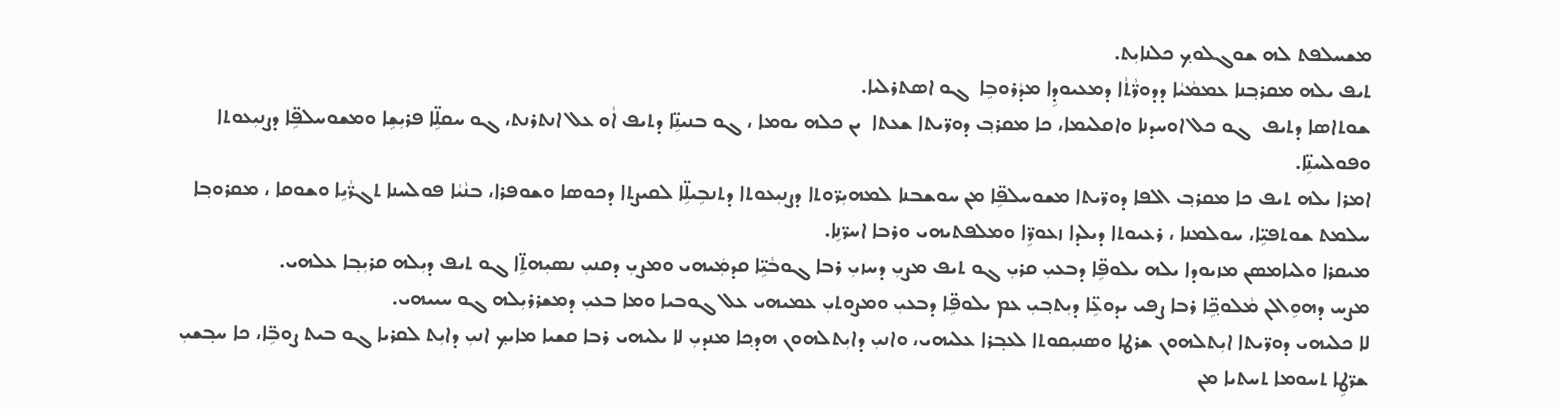ܡܫܚܠܦܬ ܠܗ ܫܘܓܠܘܟ݂ ܟܠܢܐܝܼܬ.
ܬܝܦ ܝܠܗ ܡܩܪܒ݂ܢܐ ܥܡܡܵܝܵܐ ܕܕܘܪ̈ܵܬܵܐ ܕܡܥܝܘܕܹܐ ܡܕܵܪܘܒܹܐ  ܓܘ ܐܣܬܪܠܝܐ.
ܫܘܬܐܣܐ ܕܬܝܦ  ܓܘ ܟܠ ܐܘܚܕܢܐ ܘܐܩܠܝܡܐ، ܟܐ ܡܩܪܒ݂ ܕܘܪ̈ܝܬܐ ܫܥܬܐ  ܝܢ ܟܠܗ ܝܘܡܐ ، ܓܘ ܒܢܝܢܹ̈ܐ ܕܬܝܦ ܐܵܘ ܥܠ ܐܢܬܪܢܬ، ܓܘ ܚܩܠܹ̈ܐ ܦܪܝܼܫܹܐ ܘܡܫܘܚܠܦܹ̈ܐ ܕܨܢܝܼܥܘܬܐ ܘܦܘܠܚܢܹ̈ܐ.
ܐܡܪܐ ܝܠܗ ܬܝܦ ܟܐ ܡܩܪܒ݂ ܐܠܦܐ ܕܘܪ̈ܝܬܐ ܡܫܘܚܠܦܹ̈ܐ ܡܢ ܚܘܫܒܢܐ ܠܡܗܝܼܪ̈ܘܬܐ ܕܨܢܝܼܥܘܬܐ ܕܬܢܒܹܝܠܹ̈ܐ ܠܩܝܨܬܐ ܕܟܘܣܐ ܘܫܘܦܪܐ، ܒܢܵܝܵܐ ܦܘܠܚܢܐ ܬܓܪ̈ܵܝܹܐ ܘܫܘܩܐ ، ܡܩܪܘܒ݂ܐ ܚܠܡܬ ܫܘܬܦܝܹ̈ܐ، ܚܘܠܡܢܐ ، ܪܥܝܘܬܐ ܕܝܠܕܐ ܙܥܘܪܹ̈ܐ ܘܡܠܦܬܝܗܝ ܘܪܒܐ ܐܚܪ̈ܢܹܐ.
ܡܝܩܪܐ ܘܠܝܐܡܣܢ ܡܙܝܘܕܐ ܝܠܗ ܝܠܘܦܹ̈ܐ ܕܒܥܝܼ ܩܪܝܼ ܓܘ ܬܝܦ ܡܨܝܼ ܕܚܙܝܼ ܪܒܐ ܓܘܒܵܝܹ̈ܐ ܩܕܡܲܝܗܝ ܘܡܨܝܼ ܕܩܢܝܼ ܢܣܝܼܗܬܹ̈ܐ ܓܘ ܬܝܦ ܕܝܼܠܗ ܩܪܝܼܒ݂ܐ ܥܠܗܝ.
ܡܨܚ ܕܗܘܹܐܠܢ ܡܵܠܘܟ݂ܹ̈ܐ ܪܒܐ ܨܦܝ ܝܕܘܥܹ̈ܐ ܕܝܼܬܒ݂ܝܼ ܥܡ ܝܠܘܦܹ̈ܐ ܕܒܥܝܼ ܘܡܨܘܬܝܼ ܥܡܝܗܝ ܥܠ ܓܘܒܝܐ ܘܡܐ ܒܥܝܼ ܕܡܫܪܪܝܼܠܗ ܓܘ ܚܝܝܗܝ.
ܠܐ ܟܠܝܗܝ ܕܘܪ̈ܝܬܐ ܐܝܼܬܠܗܘܢ ܫܪܛܐ ܘܣܢܝܼܩܘܬܐ ܠܥܒ݂ܪܐ ܥܠܝܗܝ، ܘܐܢܝܼ ܕܐܝܼܬܠܗܘܢ ܗܕܟ݂ܐ ܡܢܕܝܼ ܠܐ ܝܠܝܗܝ ܪܒܐ ܩܫܝܐ ܡܐܝܟ݂ ܐܢܝܼ ܕܐܝܼܬ ܠܩܪܝܐ ܓܘ ܒܝܬ ܨܘܒܹ̈ܐ، ܟܐ ܚܒ݂ܫܝܼ ܫܪ̈ܛܹܐ ܬܚܘܡܐ ܬܚܬܝܐ ܡܢ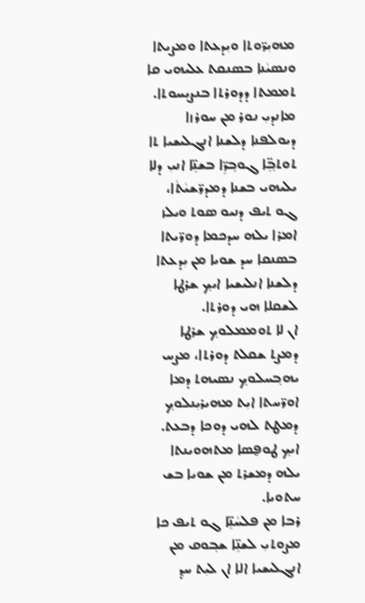ܡܗܝܼܪ̈ܘܬܐ ܘܝܼܕܥܬܐ ܘܡܨܝܬܐ ܘܢܣܝܵܢܐ ܒܣܢܩܬ ܥܠܝܗܝ ܩܐ ܬܡܡܬܐ ܕܕܘܪܬܐ ܒܢܨܝܼܚܘܬܐ.
ܡܐܢܕܝܼ ܢܘܪ ܡܢ ܚܘܪܙܐ ܕܝܘܠܦܢܐ ܕܠܫܢܐ ܐܢܓܠܝܫܝܐ ܬܐ ܬܘܬܒ݂ܹ̈ܐ ܓܘܒ݂ܪܹ̈ܐ ܒܫܢܹ̈ܐ ܐܢܝܼ ܕܠܐ ܝܠܝܗܝ ܒܫܢܐ ܕܡܕܪ̈ܫܝܵܬܵܐ، ܓܘ ܬܝܦ ܕܢܝܘ ܣܘܬ ܘܝܠܙ ܐܡܪܐ ܝܠܗ ܚܕܟܡܐ ܕܘܪ̈ܝܬܐ ܒܣܢܩܐ ܚܕ ܫܘܝܐ ܡܢ ܝܼܕܥܬܐ ܕܠܫܢܐ ܐܢܠܝܫܝܐ ܐܝܟ݂ ܫܪܛܐ ܠܫܩܠܐ ܗܝ ܕܘܪܬܐ.
ܐܢ ܠܐ ܬܘܡܡܠܘܟ݂ ܫܪܛܐ ܕܡܨܬ ܫܩܠܬ ܕܘܪܬܐ، ܡܨܚ ܝܗܒ݂ܚܠܘܟ݂ ܢܣܝܗܬ ܕܡܐ ܐܘܪ̈ܚܬܐ ܐܝܼܬ ܡܗܝܪܝܼܢܠܘܟ݂ ܕܡܛܬ ܠܗܝ ܕܘܟܐ ܕܒܥܬ. ܐܝܟ݂ ܛܘܦ̮ܣܐ ܡܬܗܘܝܢܬܐ ܝܠܗ ܕܡܫܪܬ ܡܢ ܫܘܝܐ ܒܫ ܚܬܘܝܐ.
ܪܒܐ ܡܢ ܦܠܚܵܢܹ̈ܐ ܓܘ ܬܝܦ ܟܐ ܡܨܘܬܝܼ ܠܫܢܹ̈ܐ ܫܒ݂ܘܩ ܡܢ ܐܢܓܠܝܫܝܐ ܐܠܐ ܐܢ ܠܝܼܬ ܚܕ݂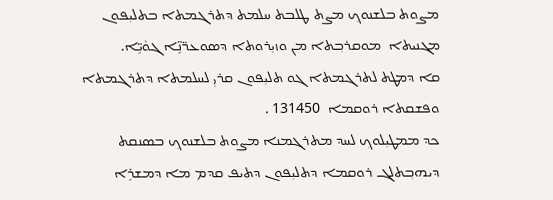ܡܨܘܬ ܒܠܫܢܘܟ݂ ܡܨܬ ܛܠܒܬ ܚܠܡܬ ܕܬܪܓܡܬܐ ܒܬܠܝܼܦܘܢ ܡܓܢܝܬܐ  ܡܘܩܪܒ݂ܬܐ ܡܢ ܘܙܝܼܪܘܬܐ ܕܣܘܥܪ̈ܢܹ̈ܐ ܓܘܵܝܹ̈ܐ.
ܩܐ ܕܡܛܬ ܠܬܪܓܡܬܐ ܓܘ ܬܠܝܼܦܘܢ ܩܪܝܼ ܠܚܠܡܬܐ ܕܬܪܓܡܬܐ ܘܦܫܩܬܐ ܪܘܩܡܐ  131450 .
ܟܕ ܡܡܛܝܼܠܘܟ݂ ܠܚܕ ܡܬܪܓܡܢܐ ܡܨܘܬ ܒܠܫܢܘܟ݂ ܒܣܢܩܬ ܕܝܗܒ݂ܬܠܓ ܪܘܩܡܐ ܕܬܠܝܼܦܘܢ ܕܬܝܦ ܩܕܡ ܡܐ ܕܡܫܪܹܐ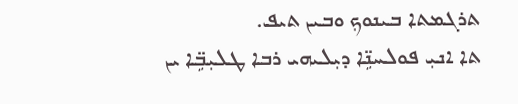ܬܪܓܡܬܐ ܒܝܢܘܟ݂ ܘܒܝܢ ܬܝܦ.
ܬܐ ܐܢܝܼ ܦܘܠܚܢܹ̈ܐ ܕܝܼܠܝܗܝ ܪܒܐ ܛܠܝܼܒܹ̈ܐ ܝܢ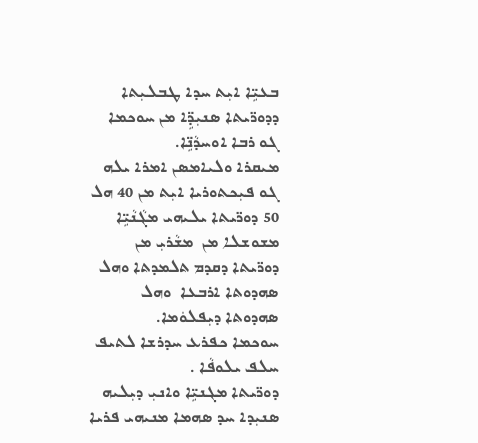ܒܥܝܹ̈ܐ ܐܝܼܬ ܚܕܐ ܛܒܠܝܼܬܐ ܕܕܘܪ̈ܝܬܐ ܣܢܝܼܕܹ̈ܐ ܡܢ ܚܘܟܡܐ ܓܘ ܪܒܐ ܐܘܚܕܵܢܹ̈ܐ.
ܡܝܩܪܐ ܘܠܝܐܡܣܢ ܐܡܪܐ ܝܠܗ ܓܘ ܦܝܼܟܬܘܪܝܐ ܐܝܼܬ ܡܢ 40 ܗܠ 50 ܕܘܪ̈ܝܬܐ ܝܠܝܗܝ ܡܓܵܢܵܝܹ̈ܐ ܡܫܘܫܠܐ ܡܢ  ܡܫܵܪܝܼ ܡܢ ܕܘܪ̈ܝܬܐ ܕܩܕܡ ܬܠܡܕܬܐ ܘܗܠ ܣܗܕܘܬܐ ܐܪܒܥܐ  ܘܗܠ ܣܗܕܘܬܐ ܕܝܼܦܠܘܿܡܐ.
ܚܘܟܡܐ ܟܦܪܥ ܚܕܪܫܐ ܠܬܝܦ ܚܠܦ ܝܠܘܦܵܐ .
ܕܘܪ̈ܝܬܐ ܡܓܢܝܹ̈ܐ ܘܐܢܝܼ ܕܝܼܠܝܗ ܣܢܝܼܕܐ ܚܕ ܣܗܡܐ ܡܢܝܗܝ ܦܪܝܐ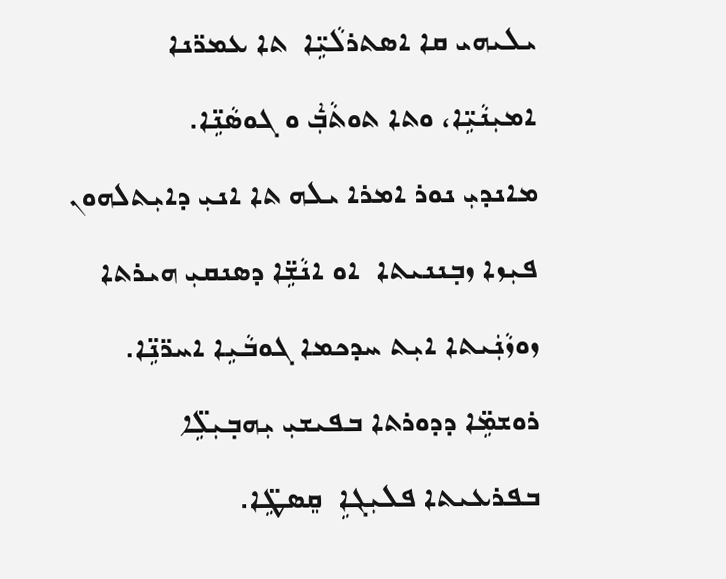ܝܠܝܗܝ ܩܐ ܐܣܬܪܠܵܝܹ̈ܐ  ܬܐ ܥܡܪ̈ܢܐ ܐܡܝܼܢܵܝܹ̈ܐ، ܘܬܐ ܬܘܬܵܒܑ݂ ܘ ܓܘܣܵܢܹ̈ܐ.
ܡܐܢܕܝܼ ܢܘܪ ܐܡܪܐ ܝܠܗ ܬܐ ܐܢܝܼ ܕܐܝܼܬܠܗܘܢ ܦܝܼܙܐ ܙܒ݂ܢܢܝܬܐ  ܐܘ ܐܢܵܫܹ̈ܐ ܕܣܢܩܝܼ ܗܝܪܬܐ ܙܘܙܵܢܲܝܬܐ ܐܝܼܬ ܚܕܟܡܐ ܓܘܒܵܝܹܐ ܐܚܪ̈ܢܹ̈ܐ.
ܪܘܫܡܹ̈ܐ ܕܕܘܪܬܐ ܒܦܝܫܝܼ ܝܼܗܒ݂ܝܼܠܹ̈ܐ ܒܦܪܥܝܬܐ ܦܠܝܼܓܐܹ  ܩܸܣܛܹ̈ܐ.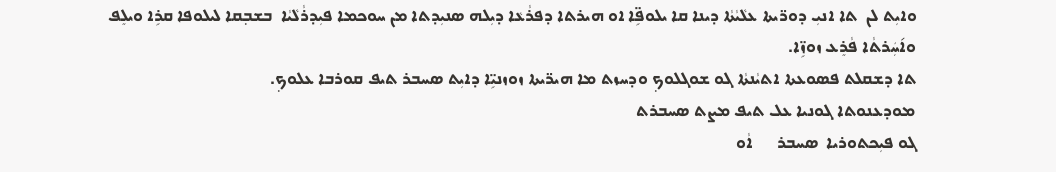ܘܐܝܼܬ ܠܢ  ܬܐ ܐܢܝܼ ܕܘܪ̈ܝܬܐ ܥܠܵܝܵܬܵܐ ܕܝܢܐ ܩܐ ܝܠܘܦܹ̈ܐ ܐܘ ܗܝܪܬܐ ܕܦܪܵܥܵܐ ܕܝܼܠܗ ܣܢܝܼܕܬܐ ܡܢ ܚܘܟܡܐ ܦܝܼܕܪܵܠܵܝܵܐ  ܒܫܒ݂ܩܐ ܠܝܠܘܦܐ ܩܪܹܐ ܘܝܠܸܦ ܘܐ݇ܚܲܪܬܵܐ ܦܵܪܸܥ ܙܘܙܹ̈ܐ.
ܬܐ ܕܫܩܠܬ ܦܣܘܥܬܐ ܐܬܝܵܢܬܵܐ ܓܘ ܫܘܓܠܘܟ݂ ܘܕܚܙܬ ܡܐ ܗܝܪ̈ܝܬܐ ܙܘܙܢܝܹ̈ܐ ܕܐܝܼܬ ܣܚܒܪ ܬܝܦ ܩܘܪܒܐ ܥܠܘܟ݂.
ܡܘܕܥܢܘܬܐ ܓܘܢܝܐ ܥܠ ܬܝܦ ܡܨܬ ܣܚܒܪܬ
ܓܘ ܦܝܼܟܬܘܪܝܐ  ܣܚܒܪ      ܐܵܘ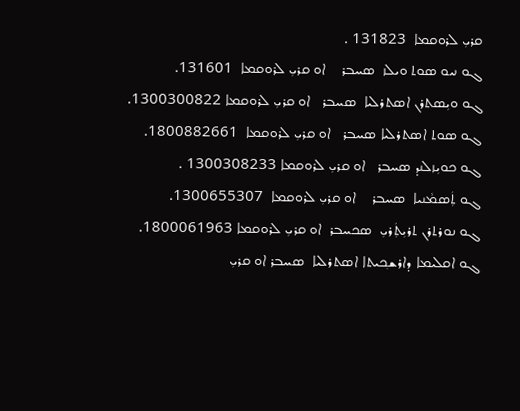ܩܪܝܼ ܠܪܘܩܡܐ  131823 .
ܓܘ ܢܝܘ ܣܘܬ ܘܝܠܙ  ܣܚܒܪ    ܐܘ ܩܪܝܼ ܠܪܘܩܡܐ  131601.
ܓܘ ܘܝܼܣܬܪܢ ܐܣܬܪܠܝܐ  ܣܚܒܪ   ܐܘ ܩܪܝܼ ܠܪܘܩܡܐ 1300300822.
ܓܘ ܣܘܬ ܐܣܬܪܠܝܐ ܣܚܒܪ   ܐܘ ܩܪܝܼ ܠܪܘܩܡܐ  1800882661.
ܓܘ ܟܘܝܼܙܠܢܕ ܣܚܒܪ   ܐܘ ܩܪܝܼ ܠܪܘܩܡܐ 1300308233 .
ܓܘ ܬܲܣܡܵܢܝܐ  ܣܚܒܪ    ܐܘ ܩܪܝܼ ܠܪܘܩܡܐ  1300655307.
ܓܘ ܢܘܪܬܪܢ ܬܪܝܼܬܲܪܝܼ  ܣܟܚܒܪ  ܐܘ ܩܪܝܼ ܠܪܘܩܡܐ 1800061963.
ܓܘ ܐܩܠܝܡܐ ܕܐܪܫܟ݂ܝܬܐ ܐܣܬܪܠܝܐ  ܣܚܒܪ ܐܘ ܩܪܝܼ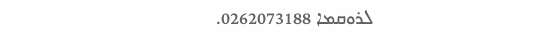ܠܪܘܩܡܐ 0262073188.